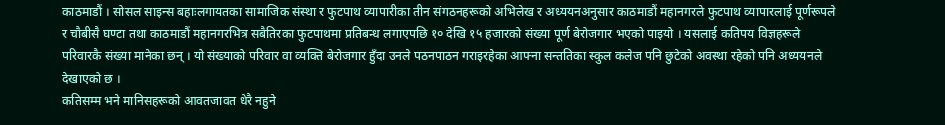काठमाडौं । सोसल साइन्स बहाःलगायतका सामाजिक संस्था र फुटपाथ व्यापारीका तीन संगठनहरूको अभिलेख र अध्ययनअनुसार काठमाडौं महानगरले फुटपाथ व्यापारलाई पूर्णरूपले र चौबीसै घण्टा तथा काठमाडौं महानगरभित्र सबैतिरका फुटपाथमा प्रतिबन्ध लगाएपछि १० देखि १५ हजारको संख्या पूर्ण बेरोजगार भएको पाइयो । यसलाई कतिपय विज्ञहरूले परिवारकै संख्या मानेका छन् । यो संख्याको परिवार वा व्यक्ति बेरोजगार हुँदा उनले पठनपाठन गराइरहेका आफ्ना सन्ततिका स्कुल कलेज पनि छुटेको अवस्था रहेको पनि अध्ययनले देखाएको छ ।
कतिसम्म भने मानिसहरूको आवतजावत धेरै नहुने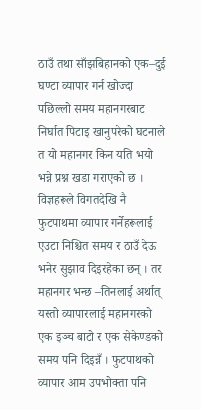ठाउँ तथा साँझबिहानको एक–दुई घण्टा व्यापार गर्न खोज्दा पछिल्लो समय महानगरबाट निर्घात पिटाइ खानुपरेको घटनाले त यो महानगर किन यति भयो भन्ने प्रश्न खडा गराएको छ ।
विज्ञहरूले विगतदेखि नै फुटपाथमा व्यापार गर्नेहरूलाई एउटा निश्चित समय र ठाउँ देऊ भनेर सुझाव दिइरहेका छन् । तर महानगर भन्छ –तिनलाई अर्थात् यस्तो व्यापारलाई महानगरको एक इञ्च बाटो र एक सेकेण्डको समय पनि दिइन्नँ । फुटपाथको व्यापार आम उपभोक्ता पनि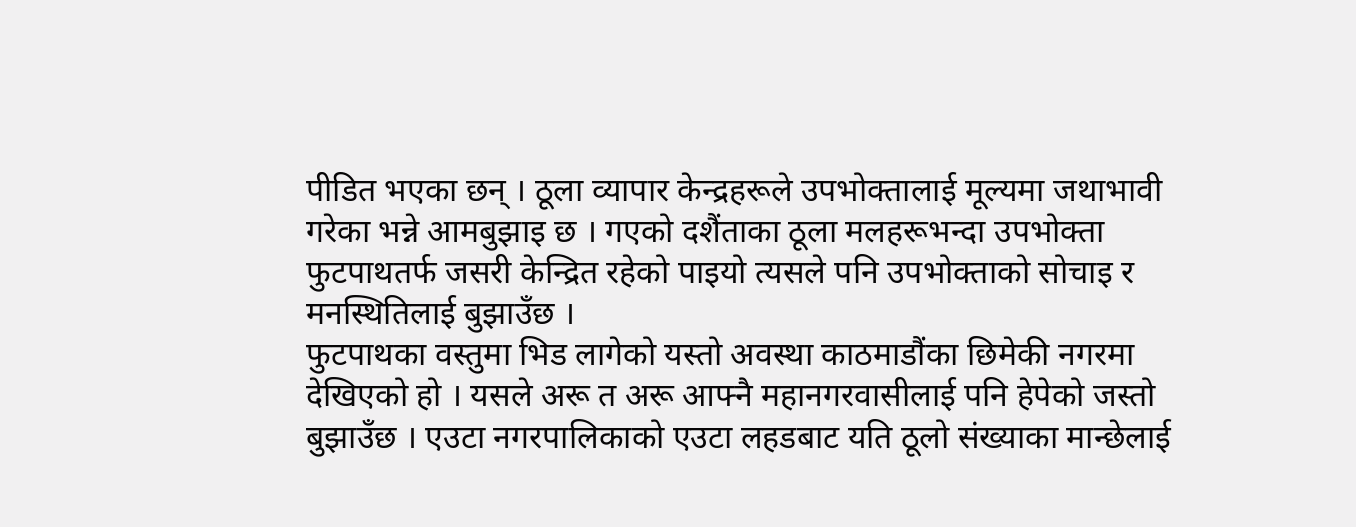पीडित भएका छन् । ठूला व्यापार केन्द्रहरूले उपभोक्तालाई मूल्यमा जथाभावी गरेका भन्ने आमबुझाइ छ । गएको दशैंताका ठूला मलहरूभन्दा उपभोक्ता फुटपाथतर्फ जसरी केन्द्रित रहेको पाइयो त्यसले पनि उपभोक्ताको सोचाइ र मनस्थितिलाई बुझाउँछ ।
फुटपाथका वस्तुमा भिड लागेको यस्तो अवस्था काठमाडौंका छिमेकी नगरमा देखिएको हो । यसले अरू त अरू आफ्नै महानगरवासीलाई पनि हेपेको जस्तो बुझाउँछ । एउटा नगरपालिकाको एउटा लहडबाट यति ठूलो संख्याका मान्छेलाई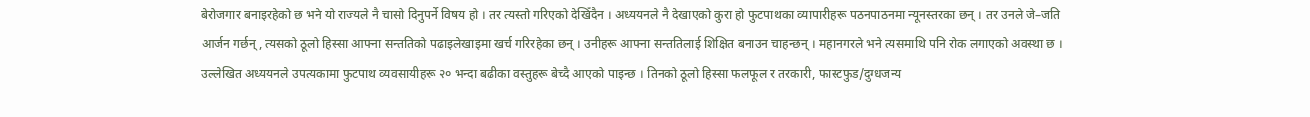बेरोजगार बनाइरहेको छ भने यो राज्यले नै चासो दिनुपर्ने विषय हो । तर त्यस्तो गरिएको देखिँदैन । अध्ययनले नै देखाएको कुरा हो फुटपाथका व्यापारीहरू पठनपाठनमा न्यूनस्तरका छन् । तर उनले जे–जति आर्जन गर्छन्, त्यसको ठूलो हिस्सा आफ्ना सन्ततिको पढाइलेखाइमा खर्च गरिरहेका छन् । उनीहरू आफ्ना सन्ततिलाई शिक्षित बनाउन चाहन्छन् । महानगरले भने त्यसमाथि पनि रोक लगाएको अवस्था छ । उल्लेखित अध्ययनले उपत्यकामा फुटपाथ व्यवसायीहरू २० भन्दा बढीका वस्तुहरू बेच्दै आएको पाइन्छ । तिनको ठूलो हिस्सा फलफूल र तरकारी, फास्टफुड/दुग्धजन्य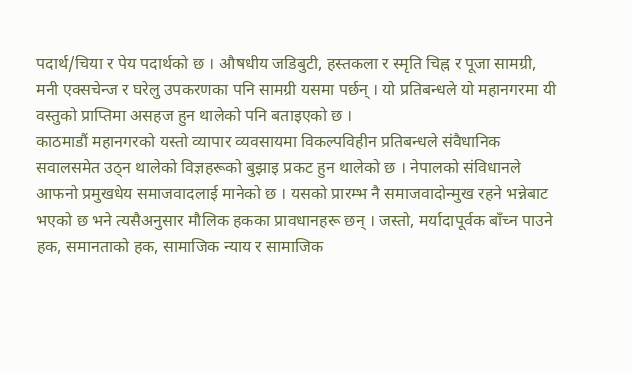पदार्थ/चिया र पेय पदार्थको छ । औषधीय जडिबुटी, हस्तकला र स्मृति चिह्न र पूजा सामग्री, मनी एक्सचेन्ज र घरेलु उपकरणका पनि सामग्री यसमा पर्छन् । यो प्रतिबन्धले यो महानगरमा यी वस्तुको प्राप्तिमा असहज हुन थालेको पनि बताइएको छ ।
काठमाडौं महानगरको यस्तो व्यापार व्यवसायमा विकल्पविहीन प्रतिबन्धले संवैधानिक सवालसमेत उठ्न थालेको विज्ञहरूको बुझाइ प्रकट हुन थालेको छ । नेपालको संविधानले आफनो प्रमुखधेय समाजवादलाई मानेको छ । यसको प्रारम्भ नै समाजवादोन्मुख रहने भन्नेबाट भएको छ भने त्यसैअनुसार मौलिक हकका प्रावधानहरू छन् । जस्तो, मर्यादापूर्वक बाँच्न पाउने हक, समानताको हक, सामाजिक न्याय र सामाजिक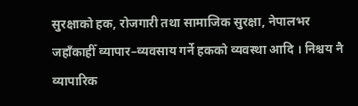सुरक्षाको हक, रोजगारी तथा सामाजिक सुरक्षा, नेपालभर जहाँकाहीँ व्यापार–व्यवसाय गर्ने हकको व्यवस्था आदि । निश्चय नै व्यापारिक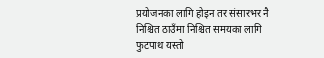प्रयोजनका लागि होइन तर संसारभर नै निश्चित ठाउँमा निश्चित समयका लागि फुटपाथ यस्तो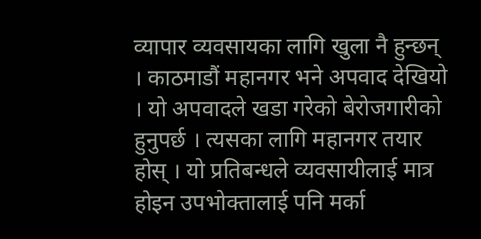व्यापार व्यवसायका लागि खुला नै हुन्छन् । काठमाडौं महानगर भने अपवाद देखियो । यो अपवादले खडा गरेको बेरोजगारीको हुनुपर्छ । त्यसका लागि महानगर तयार होस् । यो प्रतिबन्धले व्यवसायीलाई मात्र होइन उपभोक्तालाई पनि मर्का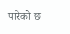पारेको छ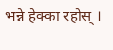भन्ने हेक्का रहोस् ।